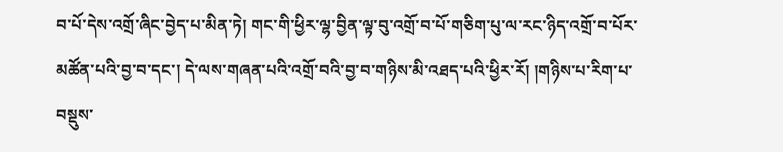བ་པོ་དེས་འགྲོ་ཞིང་བྱེད་པ་མིན་ཏེ། གང་གི་ཕྱིར་ལྷ་བྱིན་ལྟ་བུ་འགྲོ་བ་པོ་གཅིག་པུ་ལ་རང་ཉིད་འགྲོ་བ་པོར་མཚོན་པའི་བྱ་བ་དང་། དེ་ལས་གཞན་པའི་འགྲོ་བའི་བྱ་བ་གཉིས་མི་འཐད་པའི་ཕྱིར་རོ། །གཉིས་པ་རིག་པ་བསྡུས་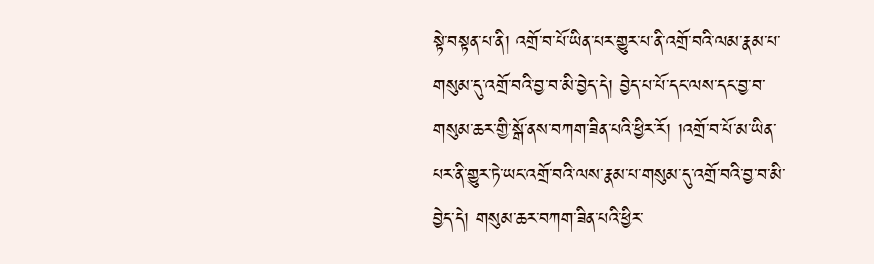སྟེ་བསྟན་པ་ནི། འགྲོ་བ་པོ་ཡིན་པར་གྱུར་པ་ནི་འགྲོ་བའི་ལམ་རྣམ་པ་གསུམ་དུ་འགྲོ་བའི་བྱ་བ་མི་བྱེད་དེ། བྱེད་པ་པོ་དང་ལས་དང་བྱ་བ་གསུམ་ཆར་གྱི་སྒོ་ནས་བཀག་ཟིན་པའི་ཕྱིར་རོ། །འགྲོ་བ་པོ་མ་ཡིན་པར་ནི་གྱུར་ཏེ་ཡང་འགྲོ་བའི་ལས་རྣམ་པ་གསུམ་དུ་འགྲོ་བའི་བྱ་བ་མི་བྱེད་དེ། གསུམ་ཆར་བཀག་ཟིན་པའི་ཕྱིར་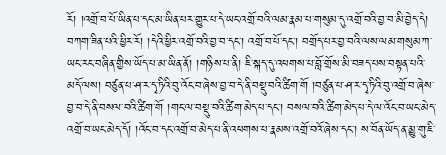རོ། །འགྲོ་བ་པོ་ཡིན་པ་དང་མ་ཡིན་པར་གྱུར་པ་དེ་ཡང་འགྲོ་བའི་ལམ་རྣམ་པ་གསུམ་དུ་འགྲོ་བའི་བྱ་བ་མི་བྱེད་དེ། བཀག་ཟིན་པའི་ཕྱིར་རོ། །དེའི་ཕྱིར་འགྲོ་བའི་བྱ་བ་དང་། འགྲོ་བ་པོ་དང་། བགྲོད་པར་བྱ་བའི་ལས་ལམ་གསུམ་ཀ་ཡང་རང་བཞིན་གྱིས་ཡོད་པ་མ་ཡིན་ནོ། །གཉིས་པ་ནི། ཇི་སྐད་དུ་འཕགས་པ་བློ་གྲོས་མི་བཟད་པས་བསྟན་པའི་མདོ་ལས། བཙུན་པ་ཤ་ར་དྭ་ཏིའི་བུ་འོང་བ་ཞེས་བྱ་བ་དེ་ནི་བསྡུ་བའི་ཚིག་གོ །བཙུན་པ་ཤ་ར་དྭ་ཏིའི་བུ་འགྲོ་བ་ཞེས་བྱ་བ་དེ་ནི་བསལ་བའི་ཚིག་གོ །གང་ལ་བསྡུ་བའི་ཚིག་མེད་པ་དང་། བསལ་བའི་ཚིག་མེད་པ་དེ་ལ་འོང་བ་ཡང་མེད་འགྲོ་བ་ཡང་མེད་དོ། །འོང་བ་དང་འགྲོ་བ་མེད་པ་ནི་འཕགས་པ་རྣམས་འགྲོ་བའོ་ཞེས་དང་། ས་བོན་ཡོད་ན་མྱུ་གུ་ཇི་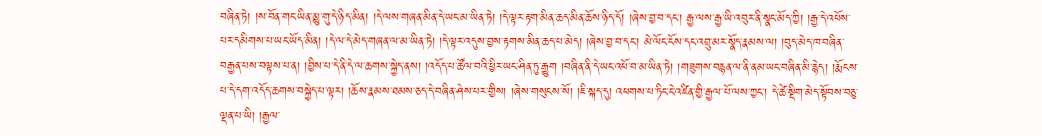བཞིན་ཏེ། །ས་བོན་གང་ཡིན་མྱུ་གུ་དེ་ཉིད་མིན། །དེ་ལས་གཞན་མིན་དེ་ཡང་མ་ཡིན་ཏེ། །དེ་ལྟར་རྟག་མིན་ཆད་མིན་ཆོས་ཉིད་དོ། །ཞེས་བྱ་བ་དང་། རྒྱ་ལས་རྒྱ་ཡི་འབུར་ནི་སྣང་མོད་ཀྱི། །རྒྱ་དེ་འཕོས་པར་དམིགས་པ་ཡང་ཡོད་མིན། །དེ་ལ་དེ་མེད་གཞན་ལ་མ་ཡིན་ཏེ། །དེ་ལྟར་འདུས་བྱས་རྟགས་མིན་ཆད་པ་མེད། །ཞེས་བྱ་བ་དང་། མེ་ལོང་ངོས་དང་འབྲུ་མར་སྣོད་རྣམས་ལ། །བུད་མེད་ཁ་བཞིན་བརྒྱན་པས་བལྟས་པ་ན། །བྱིས་པ་དེ་ནི་དེ་ལ་ཆགས་སྐྱེད་ནས། །འདོད་པ་ཚོལ་བའི་ཕྱིར་ཡང་ཤིན་ཏུ་རྒྱུག །བཞིན་ནི་དེ་ཡང་འཕོ་བ་མ་ཡིན་ཏེ། །གཟུགས་བརྙན་ལ་ནི་ནམ་ཡང་བཞིན་མི་རྙེད། །རྨོངས་པ་དེ་དག་འདོད་ཆགས་བསྐྱེད་པ་ལྟར། །ཆོས་རྣམས་ཐམས་ཅད་དེ་བཞིན་ཤེས་པར་གྱིས། །ཞེས་གསུངས་སོ། །ཇི་སྐད་དུ། འཕགས་པ་ཏིང་ངེ་འཛིན་གྱི་རྒྱལ་པོ་ལས་ཀྱང་། དེ་ཚེ་སྡིག་མེད་སྟོབས་བཅུ་ལྡན་པ་ཡི། །རྒྱལ་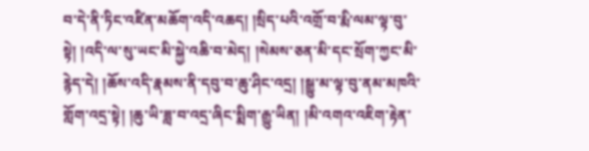བ་དེ་ནི་ཏིང་འཛིན་མཆོག་འདི་འཆད། །སྲིད་པའི་འགྲོ་བ་རྨི་ལམ་ལྟ་བུ་སྟེ། །འདི་ལ་སུ་ཡང་མི་སྐྱེ་འཆི་བ་མེད། །སེམས་ཅན་མི་དང་སྲོག་ཀྱང་མི་རྙེད་དེ། །ཆོས་འདི་རྣམས་ནི་དབུ་བ་ཆུ་ཤིང་འདྲ། །སྒྱུ་མ་ལྟ་བུ་ནམ་མཁའི་གློག་འདྲ་སྟེ། །ཆུ་ཡི་ཟླ་བ་འདྲ་ཞིང་སྨིག་རྒྱུ་ཡིན། །མི་འགའ་འཇིག་རྟེན་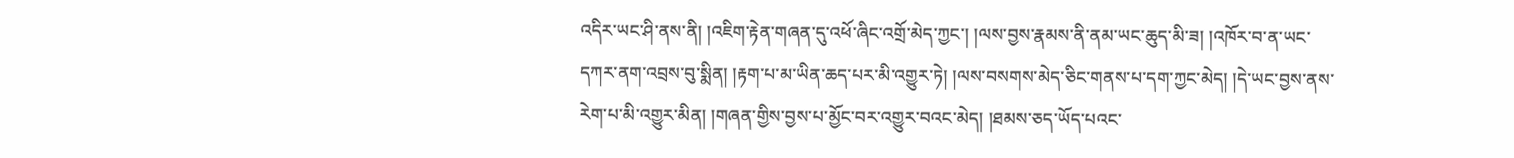འདིར་ཡང་ཤི་ནས་ནི། །འཇིག་རྟེན་གཞན་དུ་འཕོ་ཞིང་འགྲོ་མེད་ཀྱང་། །ལས་བྱས་རྣམས་ནི་ནམ་ཡང་ཆུད་མི་ཟ། །འཁོར་བ་ན་ཡང་དཀར་ནག་འབྲས་བུ་སྨིན། །རྟག་པ་མ་ཡིན་ཆད་པར་མི་འགྱུར་ཏེ། །ལས་བསགས་མེད་ཅིང་གནས་པ་དག་ཀྱང་མེད། །དེ་ཡང་བྱས་ནས་རེག་པ་མི་འགྱུར་མིན། །གཞན་གྱིས་བྱས་པ་མྱོང་བར་འགྱུར་བའང་མེད། །ཐམས་ཅད་ཡོད་པའང་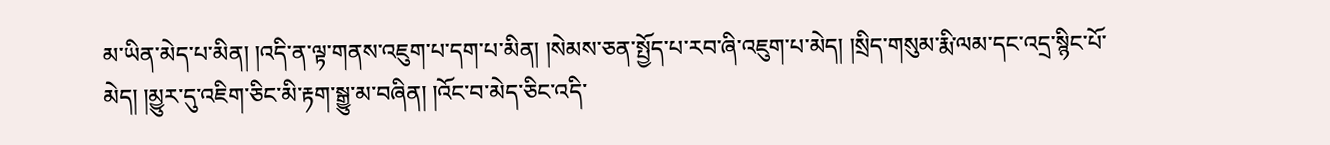མ་ཡིན་མེད་པ་མིན། །འདི་ན་ལྟ་གནས་འཇུག་པ་དག་པ་མིན། །སེམས་ཅན་སྤྱོད་པ་རབ་ཞི་འཇུག་པ་མེད། །སྲིད་གསུམ་རྨི་ལམ་དང་འདྲ་སྙིང་པོ་མེད། །མྱུར་དུ་འཇིག་ཅིང་མི་རྟག་སྒྱུ་མ་བཞིན། །འོང་བ་མེད་ཅིང་འདི་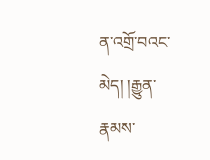ན་འགྲོ་བའང་མེད། །རྒྱུན་རྣམས་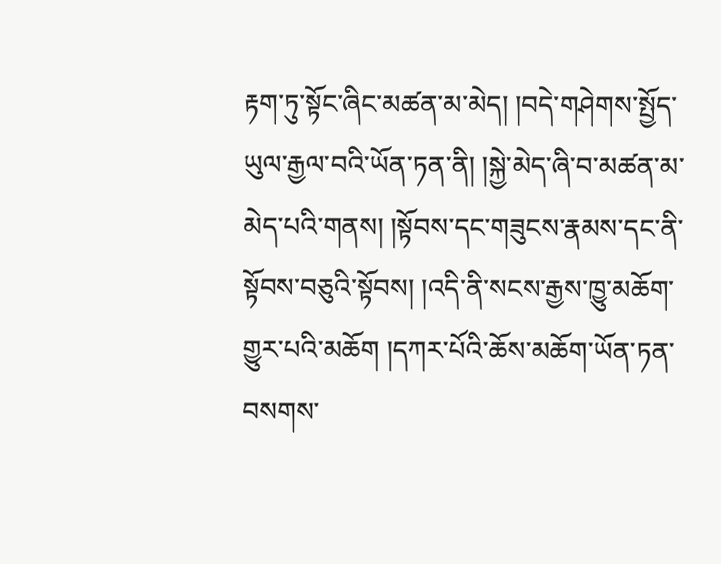རྟག་ཏུ་སྟོང་ཞིང་མཚན་མ་མེད། །བདེ་གཤེགས་སྤྱོད་ཡུལ་རྒྱལ་བའི་ཡོན་ཏན་ནི། །སྐྱེ་མེད་ཞི་བ་མཚན་མ་མེད་པའི་གནས། །སྟོབས་དང་གཟུངས་རྣམས་དང་ནི་སྟོབས་བཅུའི་སྟོབས། །འདི་ནི་སངས་རྒྱས་ཁྱུ་མཆོག་གྱུར་པའི་མཆོག །དཀར་པོའི་ཆོས་མཆོག་ཡོན་ཏན་བསགས་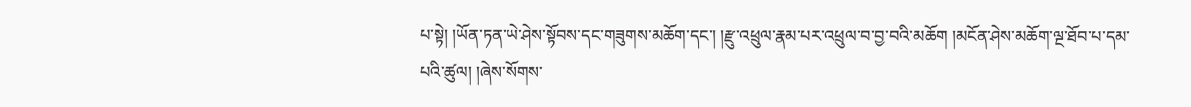པ་སྟེ། །ཡོན་ཏན་ཡེ་ཤེས་སྟོབས་དང་གཟུགས་མཆོག་དང་། །རྫུ་འཕྲུལ་རྣམ་པར་འཕྲུལ་བ་བྱ་བའི་མཆོག །མངོན་ཤེས་མཆོག་ལྔ་ཐོབ་པ་དམ་པའི་ཚུལ། །ཞེས་སོགས་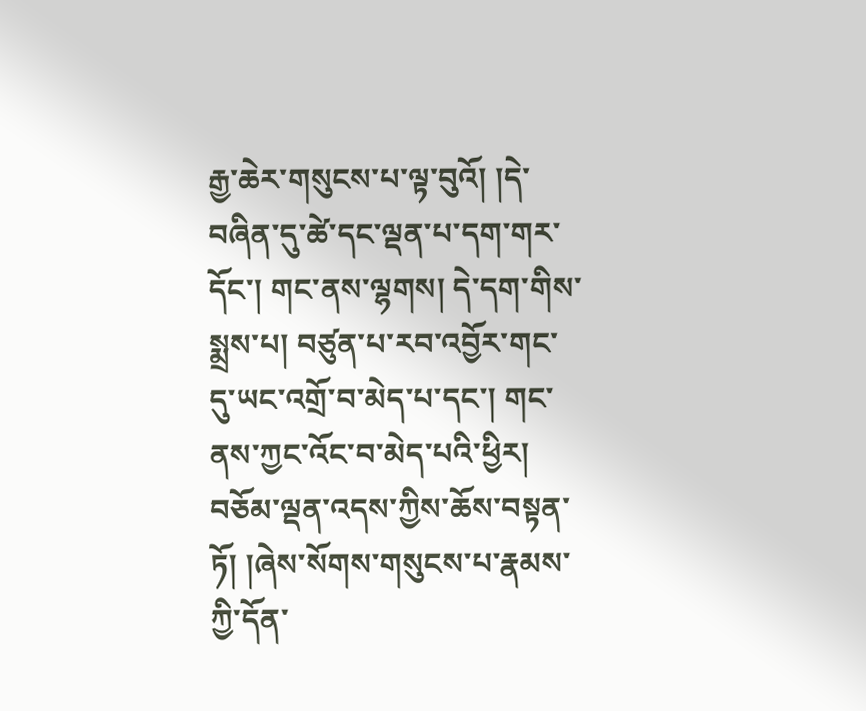རྒྱ་ཆེར་གསུངས་པ་ལྟ་བུའོ། །དེ་བཞིན་དུ་ཚེ་དང་ལྡན་པ་དག་གར་དོང་། གང་ནས་ལྷགས། དེ་དག་གིས་སྨྲས་པ། བཙུན་པ་རབ་འབྱོར་གང་དུ་ཡང་འགྲོ་བ་མེད་པ་དང་། གང་ནས་ཀྱང་འོང་བ་མེད་པའི་ཕྱིར། བཅོམ་ལྡན་འདས་ཀྱིས་ཆོས་བསྟན་ཏོ། །ཞེས་སོགས་གསུངས་པ་རྣམས་ཀྱི་དོན་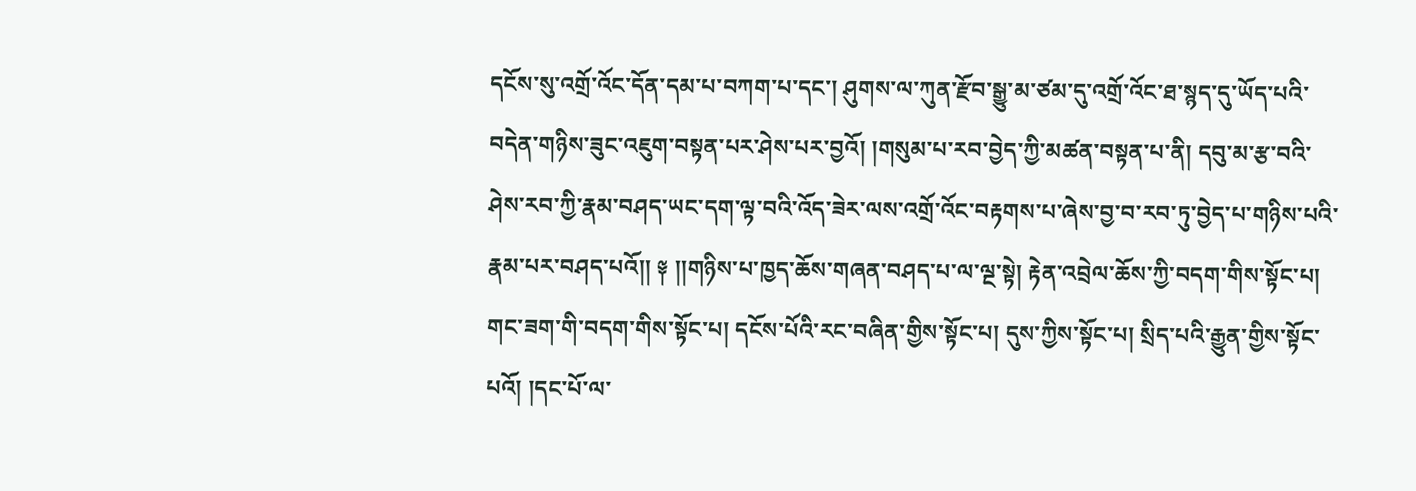དངོས་སུ་འགྲོ་འོང་དོན་དམ་པ་བཀག་པ་དང་། ཤུགས་ལ་ཀུན་རྫོབ་སྒྱུ་མ་ཙམ་དུ་འགྲོ་འོང་ཐ་སྙད་དུ་ཡོད་པའི་བདེན་གཉིས་ཟུང་འཇུག་བསྟན་པར་ཤེས་པར་བྱའོ། །གསུམ་པ་རབ་བྱེད་ཀྱི་མཚན་བསྟན་པ་ནི། དབུ་མ་རྩ་བའི་ཤེས་རབ་ཀྱི་རྣམ་བཤད་ཡང་དག་ལྟ་བའི་འོད་ཟེར་ལས་འགྲོ་འོང་བརྟགས་པ་ཞེས་བྱ་བ་རབ་ཏུ་བྱེད་པ་གཉིས་པའི་རྣམ་པར་བཤད་པའོ།། ༈ །།གཉིས་པ་ཁྱད་ཆོས་གཞན་བཤད་པ་ལ་ལྔ་སྟེ། རྟེན་འབྲེལ་ཆོས་ཀྱི་བདག་གིས་སྟོང་པ། གང་ཟག་གི་བདག་གིས་སྟོང་པ། དངོས་པོའི་རང་བཞིན་གྱིས་སྟོང་པ། དུས་ཀྱིས་སྟོང་པ། སྲིད་པའི་རྒྱུན་གྱིས་སྟོང་པའོ། །དང་པོ་ལ་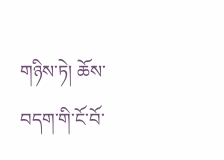གཉིས་ཏེ། ཆོས་བདག་གི་ངོ་བོ་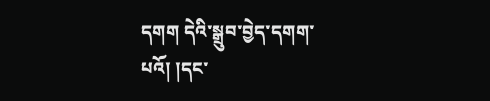དགག དེའི་སྒྲུབ་བྱེད་དགག་པའོ། །དང་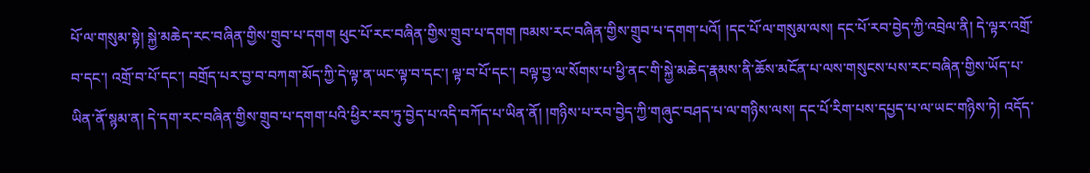པོ་ལ་གསུམ་སྟེ། སྐྱེ་མཆེད་རང་བཞིན་གྱིས་གྲུབ་པ་དགག ཕུང་པོ་རང་བཞིན་གྱིས་གྲུབ་པ་དགག ཁམས་རང་བཞིན་གྱིས་གྲུབ་པ་དགག་པའོ། །དང་པོ་ལ་གསུམ་ལས། དང་པོ་རབ་བྱེད་ཀྱི་འབྲེལ་ནི། དེ་ལྟར་འགྲོ་བ་དང་། འགྲོ་བ་པོ་དང་། བགྲོད་པར་བྱ་བ་བཀག་མོད་ཀྱི་དེ་ལྟ་ན་ཡང་ལྟ་བ་དང་། ལྟ་བ་པོ་དང་། བལྟ་བྱ་ལ་སོགས་པ་ཕྱི་ནང་གི་སྐྱེ་མཆེད་རྣམས་ནི་ཆོས་མངོན་པ་ལས་གསུངས་པས་རང་བཞིན་གྱིས་ཡོད་པ་ཡིན་ནོ་སྙམ་ན། དེ་དག་རང་བཞིན་གྱིས་གྲུབ་པ་དགག་པའི་ཕྱིར་རབ་ཏུ་བྱེད་པ་འདི་བཀོད་པ་ཡིན་ནོ། །གཉིས་པ་རབ་བྱེད་ཀྱི་གཞུང་བཤད་པ་ལ་གཉིས་ལས། དང་པོ་རིག་པས་དཔྱད་པ་ལ་ཡང་གཉིས་ཏེ། འདོད་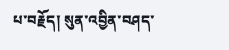པ་བརྗོད། སུན་འབྱིན་བཤད་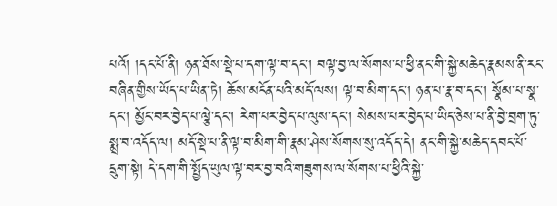པའོ། །དང་པོ་ནི། ཉན་ཐོས་སྡེ་པ་དག་ལྟ་བ་དང་། བལྟ་བྱ་ལ་སོགས་པ་ཕྱི་ནང་གི་སྐྱེ་མཆེད་རྣམས་ནི་རང་བཞིན་གྱིས་ཡོད་པ་ཡིན་ཏེ། ཆོས་མངོན་པའི་མདོ་ལས། ལྟ་བ་མིག་དང་། ཉན་པ་རྣ་བ་དང་། སྣོམ་པ་སྣ་དང་། མྱོང་བར་བྱེད་པ་ལྕེ་དང་། རེག་པར་བྱེད་པ་ལུས་དང་། སེམས་པར་བྱེད་པ་ཡིད་ཅེས་པ་ནི་བྱེ་བྲག་ཏུ་སྨྲ་བ་འདོད་ལ། མདོ་སྡེ་པ་ནི་ལྟ་བ་མིག་གི་རྣམ་ཤེས་སོགས་སུ་འདོད་དེ། ནང་གི་སྐྱེ་མཆེད་དབང་པོ་དྲུག་སྟེ། དེ་དག་གི་སྤྱོད་ཡུལ་ལྟ་བར་བྱ་བའི་གཟུགས་ལ་སོགས་པ་ཕྱིའི་སྐྱེ་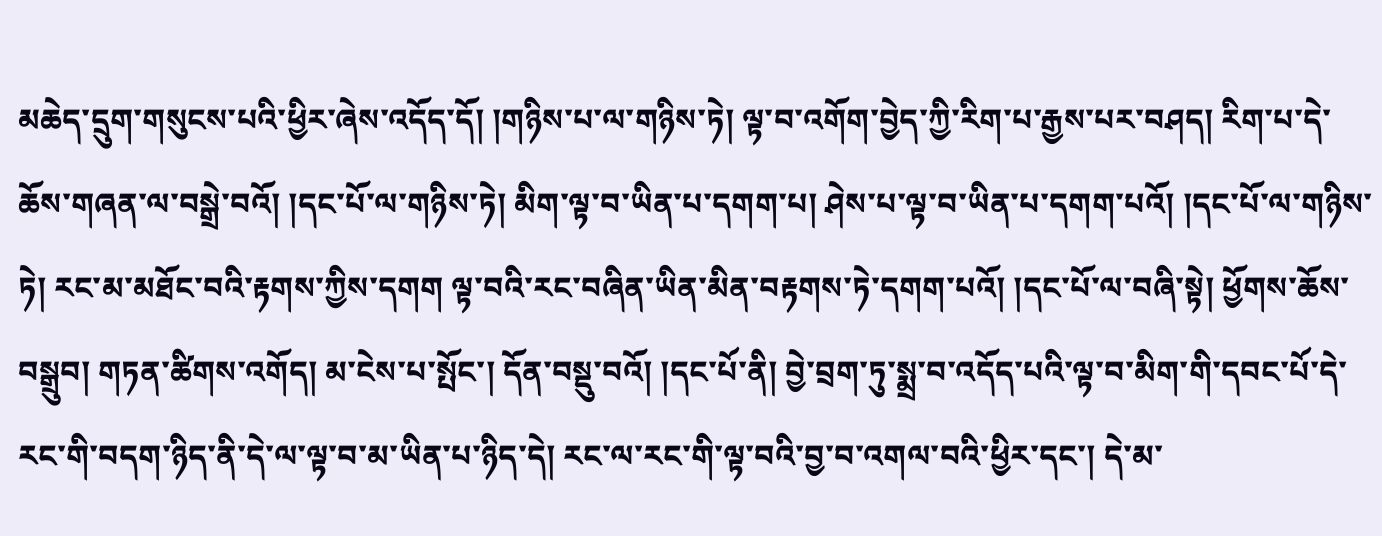མཆེད་དྲུག་གསུངས་པའི་ཕྱིར་ཞེས་འདོད་དོ། །གཉིས་པ་ལ་གཉིས་ཏེ། ལྟ་བ་འགོག་བྱེད་ཀྱི་རིག་པ་རྒྱས་པར་བཤད། རིག་པ་དེ་ཆོས་གཞན་ལ་བསྒྲེ་བའོ། །དང་པོ་ལ་གཉིས་ཏེ། མིག་ལྟ་བ་ཡིན་པ་དགག་པ། ཤེས་པ་ལྟ་བ་ཡིན་པ་དགག་པའོ། །དང་པོ་ལ་གཉིས་ཏེ། རང་མ་མཐོང་བའི་རྟགས་ཀྱིས་དགག ལྟ་བའི་རང་བཞིན་ཡིན་མིན་བརྟགས་ཏེ་དགག་པའོ། །དང་པོ་ལ་བཞི་སྟེ། ཕྱོགས་ཆོས་བསྒྲུབ། གཏན་ཚིགས་འགོད། མ་ངེས་པ་སྤོང་། དོན་བསྡུ་བའོ། །དང་པོ་ནི། བྱེ་བྲག་ཏུ་སྨྲ་བ་འདོད་པའི་ལྟ་བ་མིག་གི་དབང་པོ་དེ་རང་གི་བདག་ཉིད་ནི་དེ་ལ་ལྟ་བ་མ་ཡིན་པ་ཉིད་དེ། རང་ལ་རང་གི་ལྟ་བའི་བྱ་བ་འགལ་བའི་ཕྱིར་དང་། དེ་མ་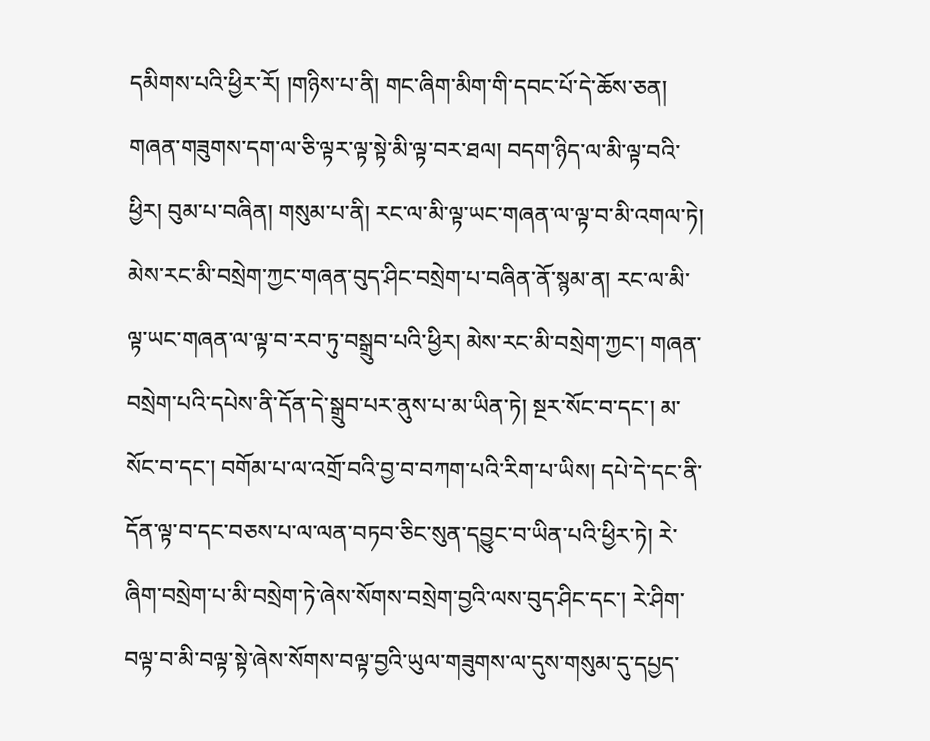དམིགས་པའི་ཕྱིར་རོ། །གཉིས་པ་ནི། གང་ཞིག་མིག་གི་དབང་པོ་དེ་ཆོས་ཅན། གཞན་གཟུགས་དག་ལ་ཅི་ལྟར་ལྟ་སྟེ་མི་ལྟ་བར་ཐལ། བདག་ཉིད་ལ་མི་ལྟ་བའི་ཕྱིར། བུམ་པ་བཞིན། གསུམ་པ་ནི། རང་ལ་མི་ལྟ་ཡང་གཞན་ལ་ལྟ་བ་མི་འགལ་ཏེ། མེས་རང་མི་བསྲེག་ཀྱང་གཞན་བུད་ཤིང་བསྲེག་པ་བཞིན་ནོ་སྙམ་ན། རང་ལ་མི་ལྟ་ཡང་གཞན་ལ་ལྟ་བ་རབ་ཏུ་བསྒྲུབ་པའི་ཕྱིར། མེས་རང་མི་བསྲེག་ཀྱང་། གཞན་བསྲེག་པའི་དཔེས་ནི་དོན་དེ་སྒྲུབ་པར་ནུས་པ་མ་ཡིན་ཏེ། སྔར་སོང་བ་དང་། མ་སོང་བ་དང་། བགོམ་པ་ལ་འགྲོ་བའི་བྱ་བ་བཀག་པའི་རིག་པ་ཡིས། དཔེ་དེ་དང་ནི་དོན་ལྟ་བ་དང་བཅས་པ་ལ་ལན་བཏབ་ཅིང་སུན་དབྱུང་བ་ཡིན་པའི་ཕྱིར་ཏེ། རེ་ཞིག་བསྲེག་པ་མི་བསྲེག་ཏེ་ཞེས་སོགས་བསྲེག་བྱའི་ལས་བུད་ཤིང་དང་། རེ་ཤིག་བལྟ་བ་མི་བལྟ་སྟེ་ཞེས་སོགས་བལྟ་བྱའི་ཡུལ་གཟུགས་ལ་དུས་གསུམ་དུ་དཔྱད་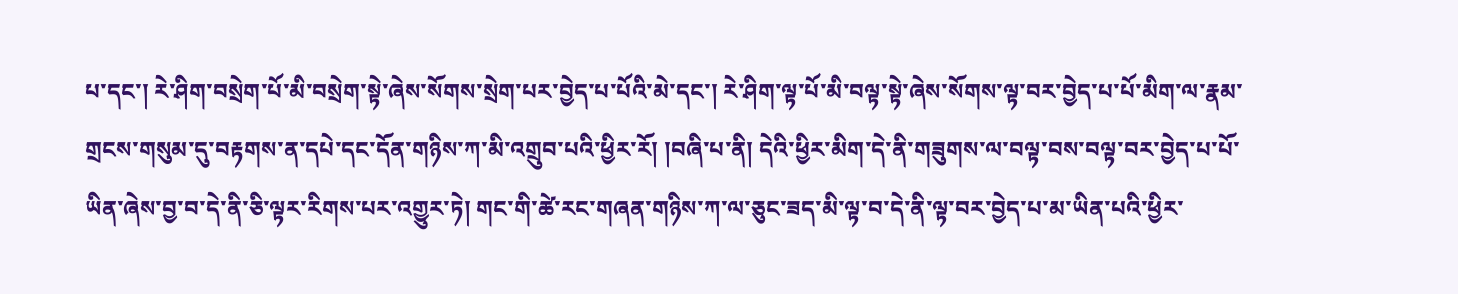པ་དང་། རེ་ཤིག་བསྲེག་པོ་མི་བསྲེག་སྟེ་ཞེས་སོགས་སྲེག་པར་བྱེད་པ་པོའི་མེ་དང་། རེ་ཤིག་ལྟ་པོ་མི་བལྟ་སྟེ་ཞེས་སོགས་ལྟ་བར་བྱེད་པ་པོ་མིག་ལ་རྣམ་གྲངས་གསུམ་དུ་བརྟགས་ན་དཔེ་དང་དོན་གཉིས་ཀ་མི་འགྲུབ་པའི་ཕྱིར་རོ། །བཞི་པ་ནི། དེའི་ཕྱིར་མིག་དེ་ནི་གཟུགས་ལ་བལྟ་བས་བལྟ་བར་བྱེད་པ་པོ་ཡིན་ཞེས་བྱ་བ་དེ་ནི་ཅི་ལྟར་རིགས་པར་འགྱུར་ཏེ། གང་གི་ཚེ་རང་གཞན་གཉིས་ཀ་ལ་ཅུང་ཟད་མི་ལྟ་བ་དེ་ནི་ལྟ་བར་བྱེད་པ་མ་ཡིན་པའི་ཕྱིར་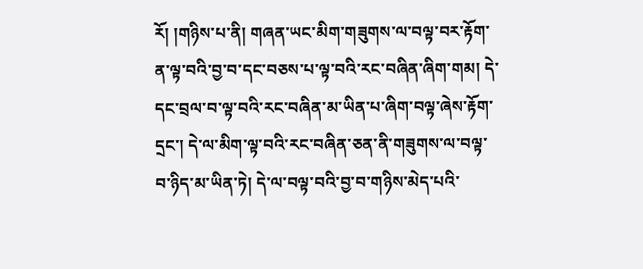རོ། །གཉིས་པ་ནི། གཞན་ཡང་མིག་གཟུགས་ལ་བལྟ་བར་རྟོག་ན་ལྟ་བའི་བྱ་བ་དང་བཅས་པ་ལྟ་བའི་རང་བཞིན་ཞིག་གམ། དེ་དང་བྲལ་བ་ལྟ་བའི་རང་བཞིན་མ་ཡིན་པ་ཞིག་བལྟ་ཞེས་རྟོག་དྲང་། དེ་ལ་མིག་ལྟ་བའི་རང་བཞིན་ཅན་ནི་གཟུགས་ལ་བལྟ་བ་ཉིད་མ་ཡིན་ཏེ། དེ་ལ་བལྟ་བའི་བྱ་བ་གཉིས་མེད་པའི་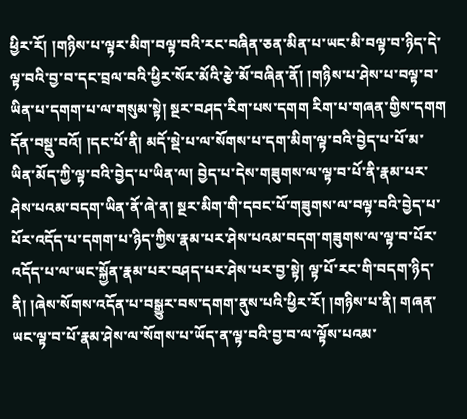ཕྱིར་རོ། །གཉིས་པ་ལྟར་མིག་བལྟ་བའི་རང་བཞིན་ཅན་མིན་པ་ཡང་མི་བལྟ་བ་ཉིད་དེ་ལྟ་བའི་བྱ་བ་དང་བྲལ་བའི་ཕྱིར་སོར་མོའི་རྩེ་མོ་བཞིན་ནོ། །གཉིས་པ་ཤེས་པ་བལྟ་བ་ཡིན་པ་དགག་པ་ལ་གསུམ་སྟེ། སྔར་བཤད་རིག་པས་དགག རིག་པ་གཞན་གྱིས་དགག དོན་བསྡུ་བའོ། །དང་པོ་ནི། མདོ་སྡེ་པ་ལ་སོགས་པ་དག་མིག་ལྟ་བའི་བྱེད་པ་པོ་མ་ཡིན་མོད་ཀྱི་ལྟ་བའི་བྱེད་པ་ཡིན་ལ། བྱེད་པ་དེས་གཟུགས་ལ་ལྟ་བ་པོ་ནི་རྣམ་པར་ཤེས་པའམ་བདག་ཡིན་ནོ་ཞེ་ན། སྔར་མིག་གི་དབང་པོ་གཟུགས་ལ་བལྟ་བའི་བྱེད་པ་པོར་འདོད་པ་དགག་པ་ཉིད་ཀྱིས་རྣམ་པར་ཤེས་པའམ་བདག་གཟུགས་ལ་ལྟ་བ་པོར་འདོད་པ་ལ་ཡང་སྐྱོན་རྣམ་པར་བཤད་པར་ཤེས་པར་བྱ་སྟེ། ལྟ་པོ་རང་གི་བདག་ཉིད་ནི། །ཞེས་སོགས་འདོན་པ་བསྒྱུར་བས་དགག་ནུས་པའི་ཕྱིར་རོ། །གཉིས་པ་ནི། གཞན་ཡང་ལྟ་བ་པོ་རྣམ་ཤེས་ལ་སོགས་པ་ཡོད་ན་ལྟ་བའི་བྱ་བ་ལ་ལྟོས་པའམ་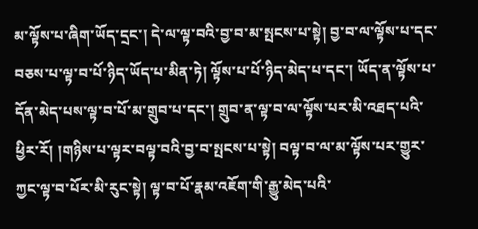མ་ལྟོས་པ་ཞིག་ཡོད་དྲང་། དེ་ལ་ལྟ་བའི་བྱ་བ་མ་སྤངས་པ་སྟེ། བྱ་བ་ལ་ལྟོས་པ་དང་བཅས་པ་ལྟ་བ་པོ་ཉིད་ཡོད་པ་མིན་ཏེ། ལྟོས་པ་པོ་ཉིད་མེད་པ་དང་། ཡོད་ན་ལྟོས་པ་དོན་མེད་པས་ལྟ་བ་པོ་མ་གྲུབ་པ་དང་། གྲུབ་ན་ལྟ་བ་ལ་ལྟོས་པར་མི་འཐད་པའི་ཕྱིར་རོ། །གཉིས་པ་ལྟར་བལྟ་བའི་བྱ་བ་སྤངས་པ་སྟེ། བལྟ་བ་ལ་མ་ལྟོས་པར་གྱུར་ཀྱང་ལྟ་བ་པོར་མི་རུང་སྟེ། ལྟ་བ་པོ་རྣམ་འཇོག་གི་རྒྱུ་མེད་པའི་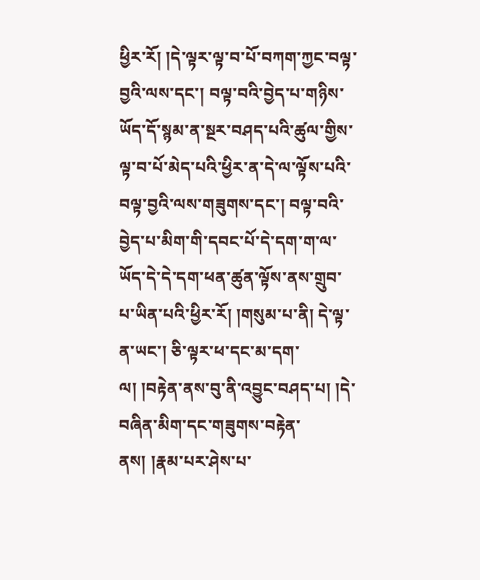ཕྱིར་རོ། །དེ་ལྟར་ལྟ་བ་པོ་བཀག་ཀྱང་བལྟ་བྱའི་ལས་དང་། བལྟ་བའི་བྱེད་པ་གཉིས་ཡོད་དོ་སྙམ་ན་སྔར་བཤད་པའི་ཚུལ་གྱིས་ལྟ་བ་པོ་མེད་པའི་ཕྱིར་ན་དེ་ལ་ལྟོས་པའི་བལྟ་བྱའི་ལས་གཟུགས་དང་། བལྟ་བའི་བྱེད་པ་མིག་གི་དབང་པོ་དེ་དག་ག་ལ་ཡོད་དེ་དེ་དག་ཕན་ཚུན་ལྟོས་ནས་གྲུབ་པ་ཡིན་པའི་ཕྱིར་རོ། །གསུམ་པ་ནི། དེ་ལྟ་ན་ཡང་། ཅི་ལྟར་ཕ་དང་མ་དག་ལ། །བརྟེན་ནས་བུ་ནི་འབྱུང་བཤད་པ། །དེ་བཞིན་མིག་དང་གཟུགས་བརྟེན་ནས། །རྣམ་པར་ཤེས་པ་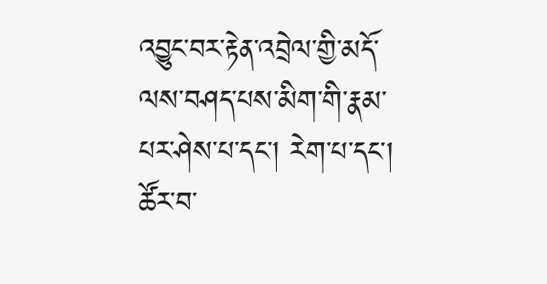འབྱུང་བར་རྟེན་འབྲེལ་གྱི་མདོ་ལས་བཤད་པས་མིག་གི་རྣམ་པར་ཤེས་པ་དང་། རེག་པ་དང་། ཚོར་བ་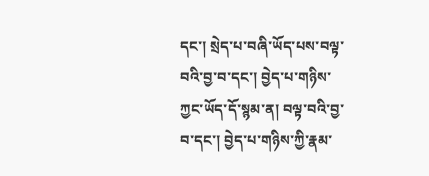དང་། སྲེད་པ་བཞི་ཡོད་པས་བལྟ་བའི་བྱ་བ་དང་། བྱེད་པ་གཉིས་ཀྱང་ཡོད་དོ་སྙམ་ན། བལྟ་བའི་བྱ་བ་དང་། བྱེད་པ་གཉིས་ཀྱི་རྣམ་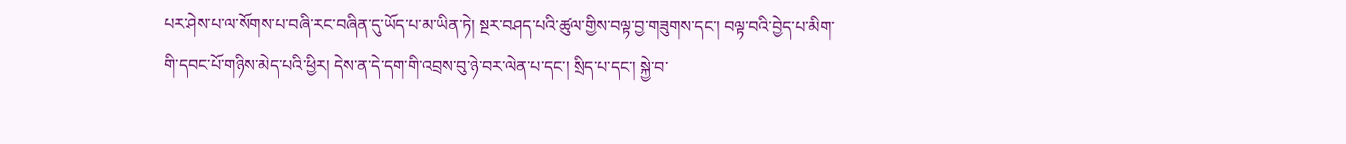པར་ཤེས་པ་ལ་སོགས་པ་བཞི་རང་བཞིན་དུ་ཡོད་པ་མ་ཡིན་ཏེ། སྔར་བཤད་པའི་ཚུལ་གྱིས་བལྟ་བྱ་གཟུགས་དང་། བལྟ་བའི་བྱེད་པ་མིག་གི་དབང་པོ་གཉིས་མེད་པའི་ཕྱིར། དེས་ན་དེ་དག་གི་འབྲས་བུ་ཉེ་བར་ལེན་པ་དང་། སྲིད་པ་དང་། སྐྱེ་བ་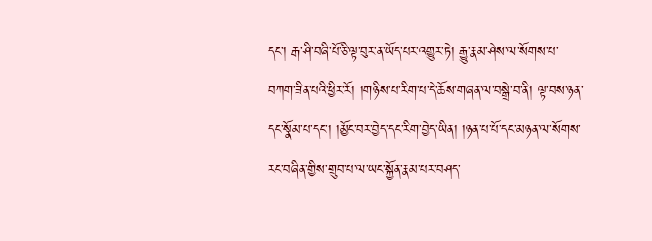དང་། རྒ་ཤི་བཞི་པོ་ཅི་ལྟ་བུར་ན་ཡོད་པར་འགྱུར་ཏེ། རྒྱུ་རྣམ་ཤེས་ལ་སོགས་པ་བཀག་ཟིན་པའི་ཕྱིར་རོ། །གཉིས་པ་རིག་པ་དེ་ཆོས་གཞན་ལ་བསྒྲེ་བ་ནི། ལྟ་བས་ཉན་དང་སྣོམ་པ་དང་། །མྱོང་བར་བྱེད་དང་རིག་བྱེད་ཡིན། །ཉན་པ་པོ་དང་མཉན་ལ་སོགས་རང་བཞིན་གྱིས་གྲུབ་པ་ལ་ཡང་སྐྱོན་རྣམ་པར་བཤད་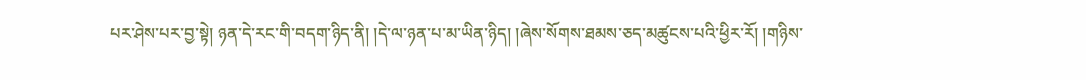པར་ཤེས་པར་བྱ་སྟེ། ཉན་དེ་རང་གི་བདག་ཉིད་ནི། །དེ་ལ་ཉན་པ་མ་ཡིན་ཉིད། །ཞེས་སོགས་ཐམས་ཅད་མཚུངས་པའི་ཕྱིར་རོ། །གཉིས་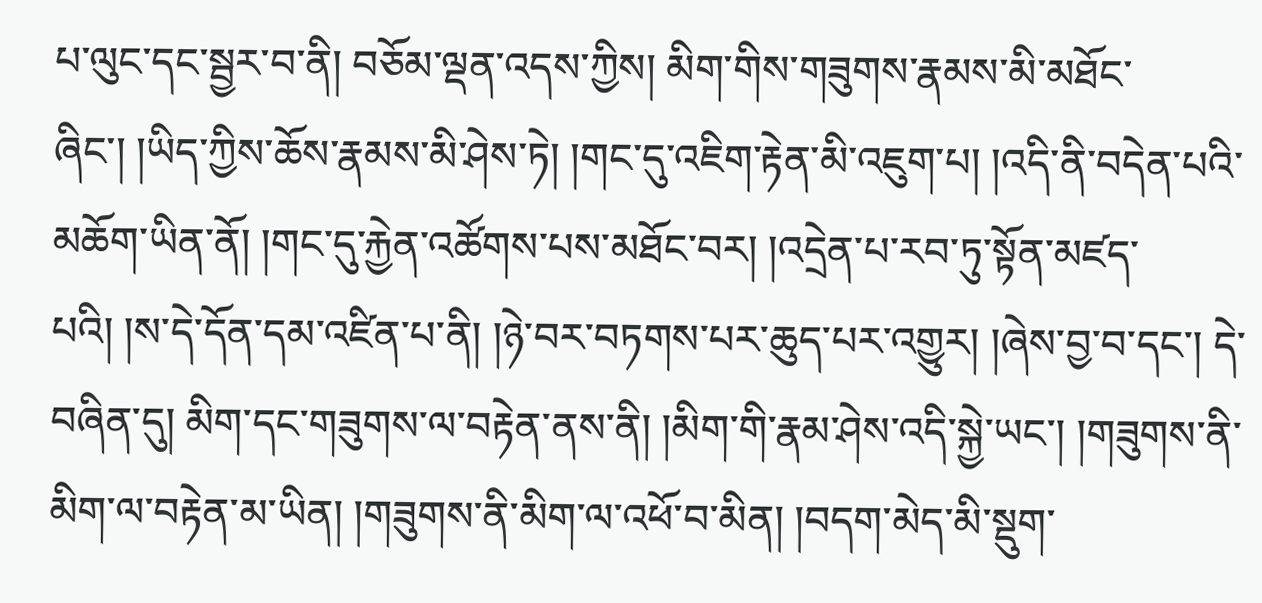པ་ལུང་དང་སྦྱར་བ་ནི། བཅོམ་ལྡན་འདས་ཀྱིས། མིག་གིས་གཟུགས་རྣམས་མི་མཐོང་ཞིང་། །ཡིད་ཀྱིས་ཆོས་རྣམས་མི་ཤེས་ཏེ། །གང་དུ་འཇིག་རྟེན་མི་འཇུག་པ། །འདི་ནི་བདེན་པའི་མཆོག་ཡིན་ནོ། །གང་དུ་རྐྱེན་འཚོགས་པས་མཐོང་བར། །འདྲེན་པ་རབ་ཏུ་སྟོན་མཛད་པའི། །ས་དེ་དོན་དམ་འཛིན་པ་ནི། །ཉེ་བར་བཏགས་པར་ཆུད་པར་འགྱུར། །ཞེས་བྱ་བ་དང་། དེ་བཞིན་དུ། མིག་དང་གཟུགས་ལ་བརྟེན་ནས་ནི། །མིག་གི་རྣམ་ཤེས་འདི་སྐྱེ་ཡང་། །གཟུགས་ནི་མིག་ལ་བརྟེན་མ་ཡིན། །གཟུགས་ནི་མིག་ལ་འཕོ་བ་མིན། །བདག་མེད་མི་སྡུག་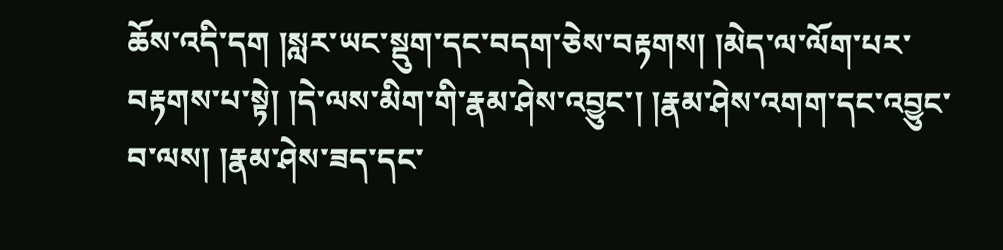ཆོས་འདི་དག །སླར་ཡང་སྡུག་དང་བདག་ཅེས་བརྟགས། །མེད་ལ་ལོག་པར་བརྟགས་པ་སྟེ། །དེ་ལས་མིག་གི་རྣམ་ཤེས་འབྱུང་། །རྣམ་ཤེས་འགག་དང་འབྱུང་བ་ལས། །རྣམ་ཤེས་ཟད་དང་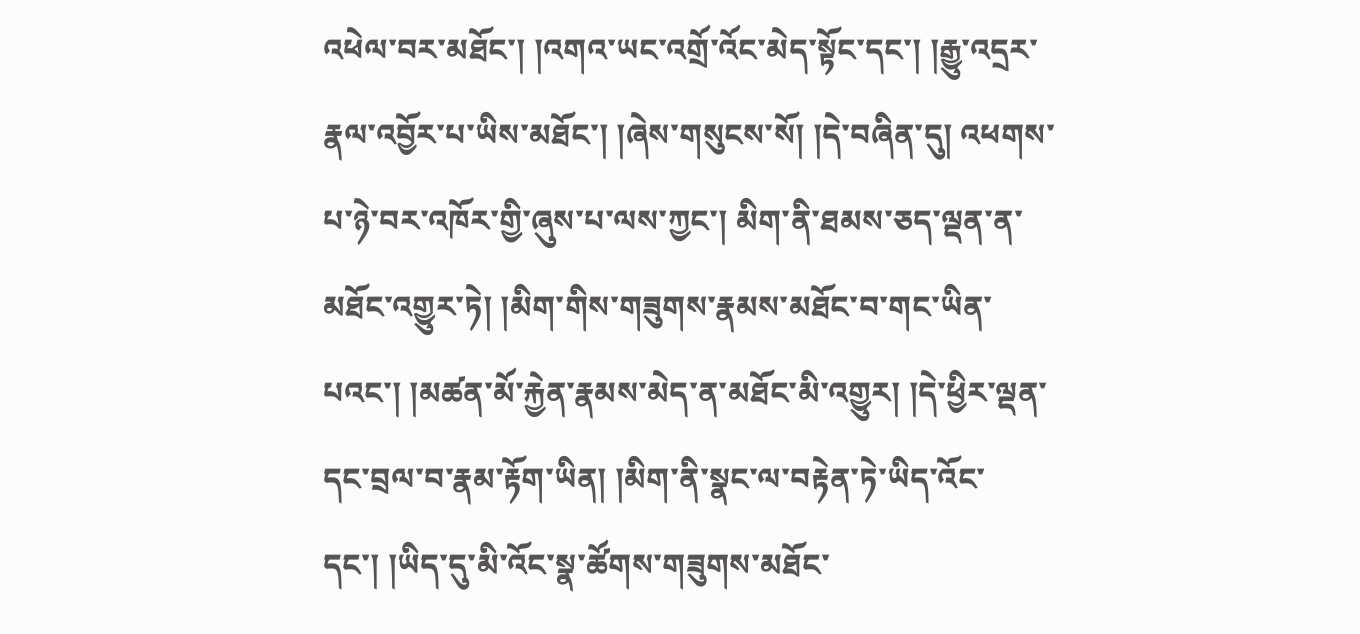འཕེལ་བར་མཐོང་། །འགའ་ཡང་འགྲོ་འོང་མེད་སྟོང་དང་། །རྒྱུ་འདྲར་རྣལ་འབྱོར་པ་ཡིས་མཐོང་། །ཞེས་གསུངས་སོ། །དེ་བཞིན་དུ། འཕགས་པ་ཉེ་བར་འཁོར་གྱི་ཞུས་པ་ལས་ཀྱང་། མིག་ནི་ཐམས་ཅད་ལྡན་ན་མཐོང་འགྱུར་ཏེ། །མིག་གིས་གཟུགས་རྣམས་མཐོང་བ་གང་ཡིན་པའང་། །མཚན་མོ་རྐྱེན་རྣམས་མེད་ན་མཐོང་མི་འགྱུར། །དེ་ཕྱིར་ལྡན་དང་བྲལ་བ་རྣམ་རྟོག་ཡིན། །མིག་ནི་སྣང་ལ་བརྟེན་ཏེ་ཡིད་འོང་དང་། །ཡིད་དུ་མི་འོང་སྣ་ཚོགས་གཟུགས་མཐོང་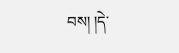བས། །དེ་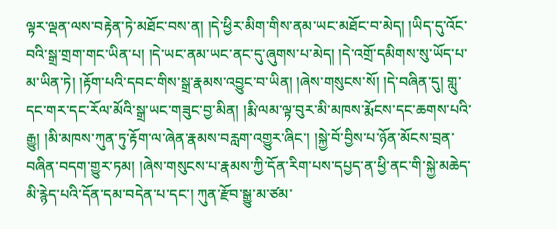ལྟར་ལྡན་ལས་བརྟེན་ཏེ་མཐོང་བས་ན། །དེ་ཕྱིར་མིག་གིས་ནམ་ཡང་མཐོང་བ་མེད། །ཡིད་དུ་འོང་བའི་སྒྲ་གྲག་གང་ཡིན་པ། །དེ་ཡང་ནམ་ཡང་ནང་དུ་ཞུགས་པ་མེད། །དེ་འགྲོ་དམིགས་སུ་ཡོད་པ་མ་ཡིན་ཏེ། །རྟོག་པའི་དབང་གིས་སྒྲ་རྣམས་འབྱུང་བ་ཡིན། །ཞེས་གསུངས་སོ། །དེ་བཞིན་དུ། གླུ་དང་གར་དང་རོལ་མོའི་སྒྲ་ཡང་གཟུང་བྱ་མིན། །རྨི་ལམ་ལྟ་བུར་མི་མཁས་རྨོངས་དང་ཆགས་པའི་རྒྱུ། །མི་མཁས་ཀུན་ཏུ་རྟོག་ལ་ཞེན་རྣམས་བརླག་འགྱུར་ཞིང་། །སྐྱེ་བོ་བྱིས་པ་ཉོན་མོངས་བྲན་བཞིན་བདག་གྱུར་ཏམ། །ཞེས་གསུངས་པ་རྣམས་ཀྱི་དོན་རིག་པས་དཔྱད་ན་ཕྱི་ནང་གི་སྐྱེ་མཆེད་མི་རྙེད་པའི་དོན་དམ་བདེན་པ་དང་། ཀུན་རྫོབ་སྒྱུ་མ་ཙམ་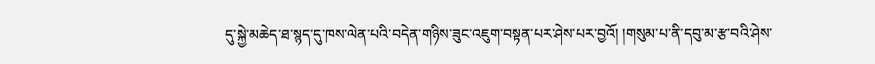དུ་སྐྱེ་མཆེད་ཐ་སྙད་དུ་ཁས་ལེན་པའི་བདེན་གཉིས་ཟུང་འཇུག་བསྟན་པར་ཤེས་པར་བྱའོ། །གསུམ་པ་ནི་དབུ་མ་རྩ་བའི་ཤེས་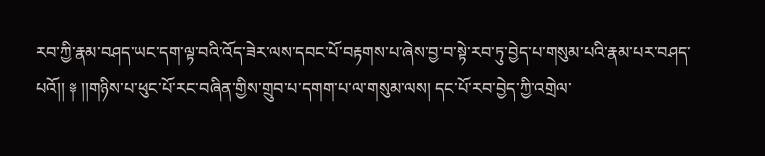རབ་ཀྱི་རྣམ་བཤད་ཡང་དག་ལྟ་བའི་འོད་ཟེར་ལས་དབང་པོ་བརྟགས་པ་ཞེས་བྱ་བ་སྟེ་རབ་ཏུ་བྱེད་པ་གསུམ་པའི་རྣམ་པར་བཤད་པའོ།། ༈ །།གཉིས་པ་ཕུང་པོ་རང་བཞིན་གྱིས་གྲུབ་པ་དགག་པ་ལ་གསུམ་ལས། དང་པོ་རབ་བྱེད་ཀྱི་འགྲེལ་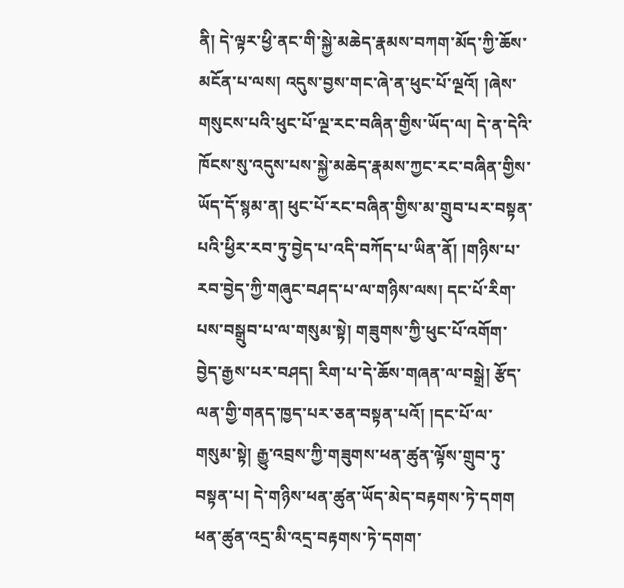ནི། དེ་ལྟར་ཕྱི་ནང་གི་སྐྱེ་མཆེད་རྣམས་བཀག་མོད་ཀྱི་ཆོས་མངོན་པ་ལས། འདུས་བྱས་གང་ཞེ་ན་ཕུང་པོ་ལྔའོ། །ཞེས་གསུངས་པའི་ཕུང་པོ་ལྔ་རང་བཞིན་གྱིས་ཡོད་ལ། དེ་ན་དེའི་ཁོངས་སུ་འདུས་པས་སྐྱེ་མཆེད་རྣམས་ཀྱང་རང་བཞིན་གྱིས་ཡོད་དོ་སྙམ་ན། ཕུང་པོ་རང་བཞིན་གྱིས་མ་གྲུབ་པར་བསྟན་པའི་ཕྱིར་རབ་ཏུ་བྱེད་པ་འདི་བཀོད་པ་ཡིན་ནོ། །གཉིས་པ་རབ་བྱེད་ཀྱི་གཞུང་བཤད་པ་ལ་གཉིས་ལས། དང་པོ་རིག་པས་བསྒྲུབ་པ་ལ་གསུམ་སྟེ། གཟུགས་ཀྱི་ཕུང་པོ་འགོག་བྱེད་རྒྱས་པར་བཤད། རིག་པ་དེ་ཆོས་གཞན་ལ་བསྒྲེ། རྩོད་ལན་གྱི་གནད་ཁྱད་པར་ཅན་བསྟན་པའོ། །དང་པོ་ལ་གསུམ་སྟེ། རྒྱུ་འབྲས་ཀྱི་གཟུགས་ཕན་ཚུན་ལྟོས་གྲུབ་ཏུ་བསྟན་པ། དེ་གཉིས་ཕན་ཚུན་ཡོད་མེད་བརྟགས་ཏེ་དགག ཕན་ཚུན་འདྲ་མི་འདྲ་བརྟགས་ཏེ་དགག་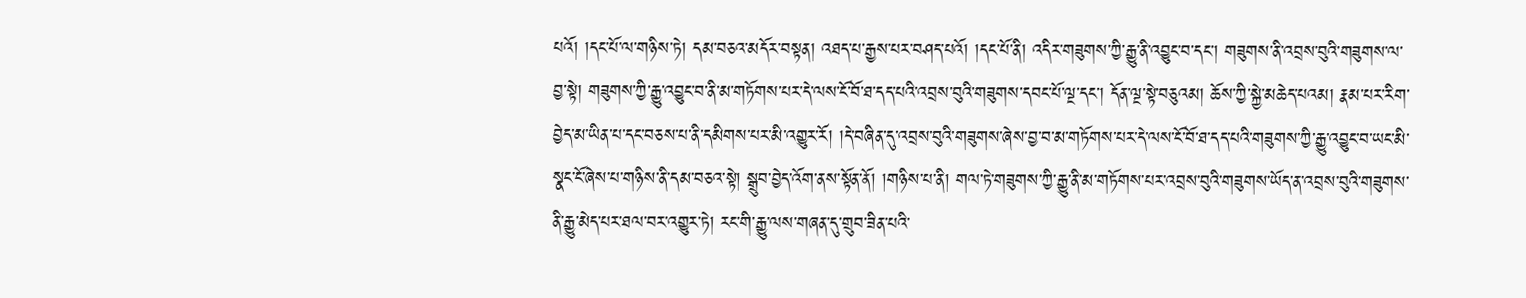པའོ། །དང་པོ་ལ་གཉིས་ཏེ། དམ་བཅའ་མདོར་བསྟན། འཐད་པ་རྒྱས་པར་བཤད་པའོ། །དང་པོ་ནི། འདིར་གཟུགས་ཀྱི་རྒྱུ་ནི་འབྱུང་བ་དང་། གཟུགས་ནི་འབྲས་བུའི་གཟུགས་ལ་བྱ་སྟེ། གཟུགས་ཀྱི་རྒྱུ་འབྱུང་བ་ནི་མ་གཏོགས་པར་དེ་ལས་ངོ་བོ་ཐ་དད་པའི་འབྲས་བུའི་གཟུགས་དབང་པོ་ལྔ་དང་། དོན་ལྔ་སྟེ་བཅུའམ། ཆོས་ཀྱི་སྐྱེ་མཆེད་པའམ། རྣམ་པར་རིག་བྱེད་མ་ཡིན་པ་དང་བཅས་པ་ནི་དམིགས་པར་མི་འགྱུར་རོ། །དེ་བཞིན་དུ་འབྲས་བུའི་གཟུགས་ཞེས་བྱ་བ་མ་གཏོགས་པར་དེ་ལས་ངོ་བོ་ཐ་དད་པའི་གཟུགས་ཀྱི་རྒྱུ་འབྱུང་བ་ཡང་མི་སྣང་ངོ་ཞེས་པ་གཉིས་ནི་དམ་བཅའ་སྟེ། སྒྲུབ་བྱེད་འོག་ནས་སྟོན་ནོ། །གཉིས་པ་ནི། གལ་ཏེ་གཟུགས་ཀྱི་རྒྱུ་ནི་མ་གཏོགས་པར་འབྲས་བུའི་གཟུགས་ཡོད་ན་འབྲས་བུའི་གཟུགས་ནི་རྒྱུ་མེད་པར་ཐལ་བར་འགྱུར་ཏེ། རང་གི་རྒྱུ་ལས་གཞན་དུ་གྲུབ་ཟིན་པའི་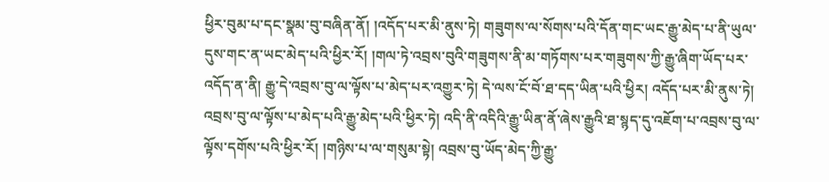ཕྱིར་བུམ་པ་དང་སྣམ་བུ་བཞིན་ནོ། །འདོད་པར་མི་ནུས་ཏེ། གཟུགས་ལ་སོགས་པའི་དོན་གང་ཡང་རྒྱུ་མེད་པ་ནི་ཡུལ་དུས་གང་ན་ཡང་མེད་པའི་ཕྱིར་རོ། །གལ་ཏེ་འབྲས་བུའི་གཟུགས་ནི་མ་གཏོགས་པར་གཟུགས་ཀྱི་རྒྱུ་ཞིག་ཡོད་པར་འདོད་ན་ནི། རྒྱུ་དེ་འབྲས་བུ་ལ་ལྟོས་པ་མེད་པར་འགྱུར་ཏེ། དེ་ལས་ངོ་བོ་ཐ་དད་ཡིན་པའི་ཕྱིར། འདོད་པར་མི་ནུས་ཏེ། འབྲས་བུ་ལ་ལྟོས་པ་མེད་པའི་རྒྱུ་མེད་པའི་ཕྱིར་ཏེ། འདི་ནི་འདིའི་རྒྱུ་ཡིན་ནོ་ཞེས་རྒྱུའི་ཐ་སྙད་དུ་འཇོག་པ་འབྲས་བུ་ལ་ལྟོས་དགོས་པའི་ཕྱིར་རོ། །གཉིས་པ་ལ་གསུམ་སྟེ། འབྲས་བུ་ཡོད་མེད་ཀྱི་རྒྱུ་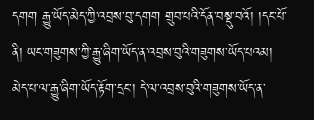དགག རྒྱུ་ཡོད་མེད་ཀྱི་འབྲས་བུ་དགག གྲུབ་པའི་དོན་བསྡུ་བའོ། །དང་པོ་ནི། ཡང་གཟུགས་ཀྱི་རྒྱུ་ཞིག་ཡོད་ན་འབྲས་བུའི་གཟུགས་ཡོད་པའམ། མེད་པ་ལ་རྒྱུ་ཞིག་ཡོད་རྟོག་དྲང་། དེ་ལ་འབྲས་བུའི་གཟུགས་ཡོད་ན་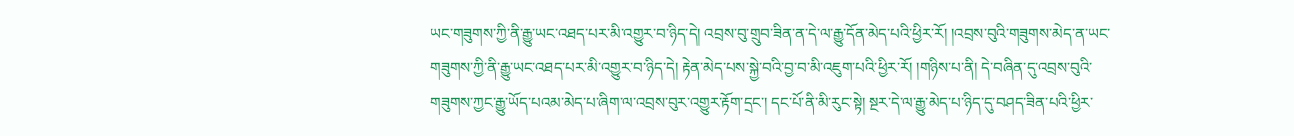ཡང་གཟུགས་ཀྱི་ནི་རྒྱུ་ཡང་འཐད་པར་མི་འགྱུར་བ་ཉིད་དེ། འབྲས་བུ་གྲུབ་ཟིན་ན་དེ་ལ་རྒྱུ་དོན་མེད་པའི་ཕྱིར་རོ། །འབྲས་བུའི་གཟུགས་མེད་ན་ཡང་གཟུགས་ཀྱི་ནི་རྒྱུ་ཡང་འཐད་པར་མི་འགྱུར་བ་ཉིད་དེ། རྟེན་མེད་པས་སྐྱེ་བའི་བྱ་བ་མི་འཇུག་པའི་ཕྱིར་རོ། །གཉིས་པ་ནི། དེ་བཞིན་དུ་འབྲས་བུའི་གཟུགས་ཀྱང་རྒྱུ་ཡོད་པའམ་མེད་པ་ཞིག་ལ་འབྲས་བུར་འགྱུར་རྟོག་དྲང་། དང་པོ་ནི་མི་རུང་སྟེ། སྔར་དེ་ལ་རྒྱུ་མེད་པ་ཉིད་དུ་བཤད་ཟིན་པའི་ཕྱིར་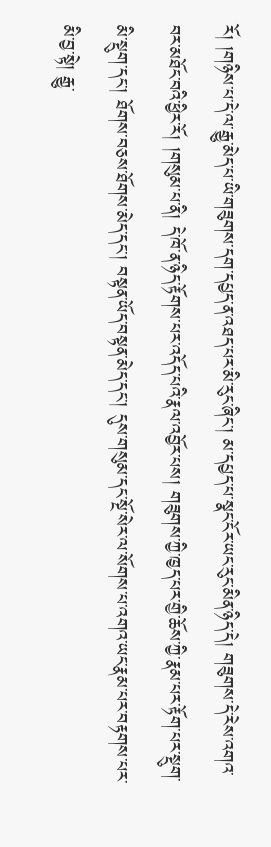རོ། །གཉིས་པ་དེ་ལ་རྒྱུ་མེད་པ་ཡི་གཟུགས་དག་དཔྱད་ན་འཐད་པར་མི་རུང་ཞིང་། མ་དཔྱད་པ་སྣང་ངོར་ཡང་རུང་མིན་ཉིད་དེ། གཟུགས་དེ་རེས་འགའ་བར་མཐོང་བའི་ཕྱིར་རོ། །གསུམ་པ་ནི། དེ་ཁོ་ན་ཉིད་རྟོགས་པར་འདོད་པའི་རྣལ་འབྱོར་པས། གཟུགས་ཀྱི་ཁྱད་པར་གྱི་ཆོས་ཀྱི་རྣམ་པར་རྟོག་པར་སྡུག་མི་སྡུག་དང་། ཐོགས་བཅས་ཐོགས་མེད་དང་། བསྟན་ཡོད་བསྟན་མེད་དང་། དུས་གསུམ་དང་སྔོ་སེར་ལ་སོགས་པ་འགའ་ཡང་རྣམ་པར་བརྟགས་པར་མི་བྱ་སྟེ། རྒྱུ་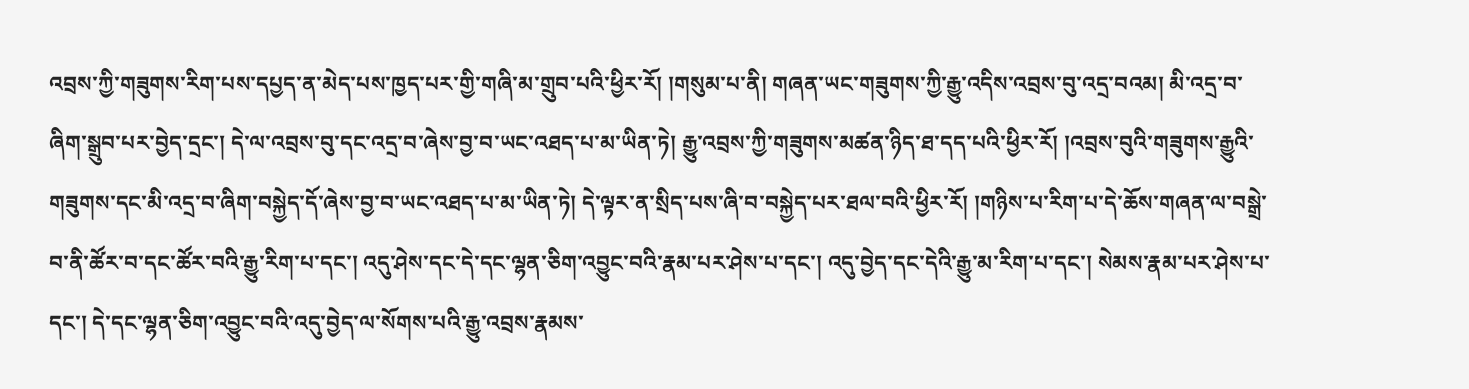འབྲས་ཀྱི་གཟུགས་རིག་པས་དཔྱད་ན་མེད་པས་ཁྱད་པར་གྱི་གཞི་མ་གྲུབ་པའི་ཕྱིར་རོ། །གསུམ་པ་ནི། གཞན་ཡང་གཟུགས་ཀྱི་རྒྱུ་འདིས་འབྲས་བུ་འདྲ་བའམ། མི་འདྲ་བ་ཞིག་སྒྲུབ་པར་བྱེད་དྲང་། དེ་ལ་འབྲས་བུ་དང་འདྲ་བ་ཞེས་བྱ་བ་ཡང་འཐད་པ་མ་ཡིན་ཏེ། རྒྱུ་འབྲས་ཀྱི་གཟུགས་མཚན་ཉིད་ཐ་དད་པའི་ཕྱིར་རོ། །འབྲས་བུའི་གཟུགས་རྒྱུའི་གཟུགས་དང་མི་འདྲ་བ་ཞིག་བསྐྱེད་དོ་ཞེས་བྱ་བ་ཡང་འཐད་པ་མ་ཡིན་ཏེ། དེ་ལྟར་ན་སྲིད་པས་ཞི་བ་བསྐྱེད་པར་ཐལ་བའི་ཕྱིར་རོ། །གཉིས་པ་རིག་པ་དེ་ཆོས་གཞན་ལ་བསྒྲེ་བ་ནི་ཚོར་བ་དང་ཚོར་བའི་རྒྱུ་རིག་པ་དང་། འདུ་ཤེས་དང་དེ་དང་ལྷན་ཅིག་འབྱུང་བའི་རྣམ་པར་ཤེས་པ་དང་། འདུ་བྱེད་དང་དེའི་རྒྱུ་མ་རིག་པ་དང་། སེམས་རྣམ་པར་ཤེས་པ་དང་། དེ་དང་ལྷན་ཅིག་འབྱུང་བའི་འདུ་བྱེད་ལ་སོགས་པའི་རྒྱུ་འབྲས་རྣམས་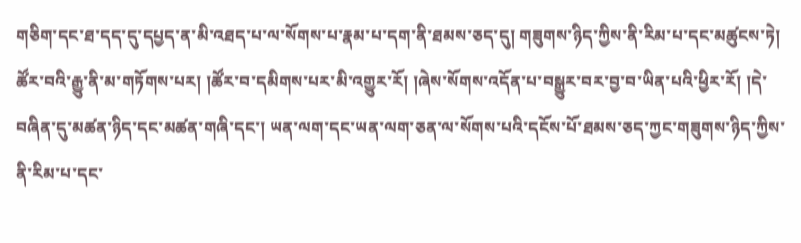གཅིག་དང་ཐ་དད་དུ་དཔྱད་ན་མི་འཐད་པ་ལ་སོགས་པ་རྣམ་པ་དག་ནི་ཐམས་ཅད་དུ། གཟུགས་ཉིད་ཀྱིས་ནི་རིམ་པ་དང་མཚུངས་ཏེ། ཚོར་བའི་རྒྱུ་ནི་མ་གཏོགས་པར། །ཚོར་བ་དམིགས་པར་མི་འགྱུར་རོ། །ཞེས་སོགས་འདོན་པ་བསྒྱུར་བར་བྱ་བ་ཡིན་པའི་ཕྱིར་རོ། །དེ་བཞིན་དུ་མཚན་ཉིད་དང་མཚན་གཞི་དང་། ཡན་ལག་དང་ཡན་ལག་ཅན་ལ་སོགས་པའི་དངོས་པོ་ཐམས་ཅད་ཀྱང་གཟུགས་ཉིད་ཀྱིས་ནི་རིམ་པ་དང་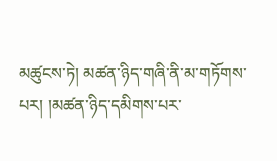མཚུངས་ཏེ། མཚན་ཉིད་གཞི་ནི་མ་གཏོགས་པར། །མཚན་ཉིད་དམིགས་པར་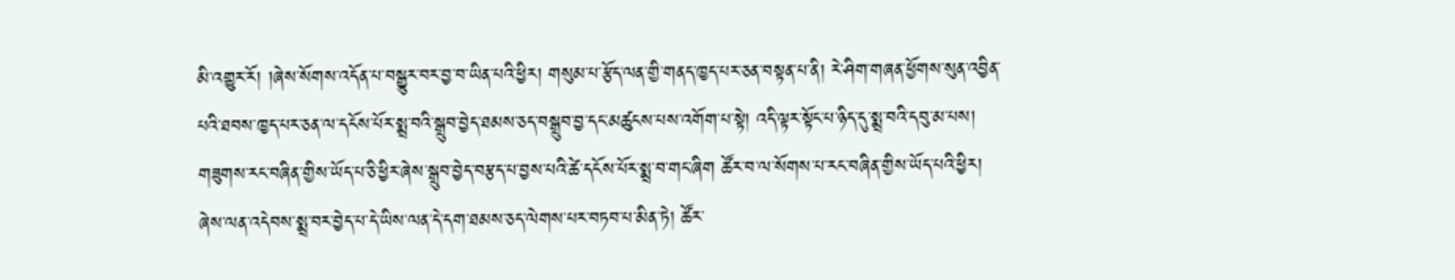མི་འགྱུར་རོ། །ཞེས་སོགས་འདོན་པ་བསྒྱུར་བར་བྱ་བ་ཡིན་པའི་ཕྱིར། གསུམ་པ་རྩོད་ལན་གྱི་གནད་ཁྱད་པར་ཅན་བསྟན་པ་ནི། རེ་ཤིག་གཞན་ཕྱོགས་སུན་འབྱིན་པའི་ཐབས་ཁྱད་པར་ཅན་ལ་དངོས་པོར་སྨྲ་བའི་སྒྲུབ་བྱེད་ཐམས་ཅད་བསྒྲུབ་བྱ་དང་མཚུངས་པས་འགོག་པ་སྟེ། འདི་ལྟར་སྟོང་པ་ཉིད་དུ་སྨྲ་བའི་དབུ་མ་པས། གཟུགས་རང་བཞིན་གྱིས་ཡོད་པ་ཅི་ཕྱིར་ཞེས་སྒྲུབ་བྱེད་བརྩད་པ་བྱས་པའི་ཚེ་དངོས་པོར་སྨྲ་བ་གང་ཞིག ཚོར་བ་ལ་སོགས་པ་རང་བཞིན་གྱིས་ཡོད་པའི་ཕྱིར། ཞེས་ལན་འདེབས་སྨྲ་བར་བྱེད་པ་དེ་ཡིས་ལན་དེ་དག་ཐམས་ཅད་ལེགས་པར་བཏབ་པ་མིན་ཏེ། ཚོར་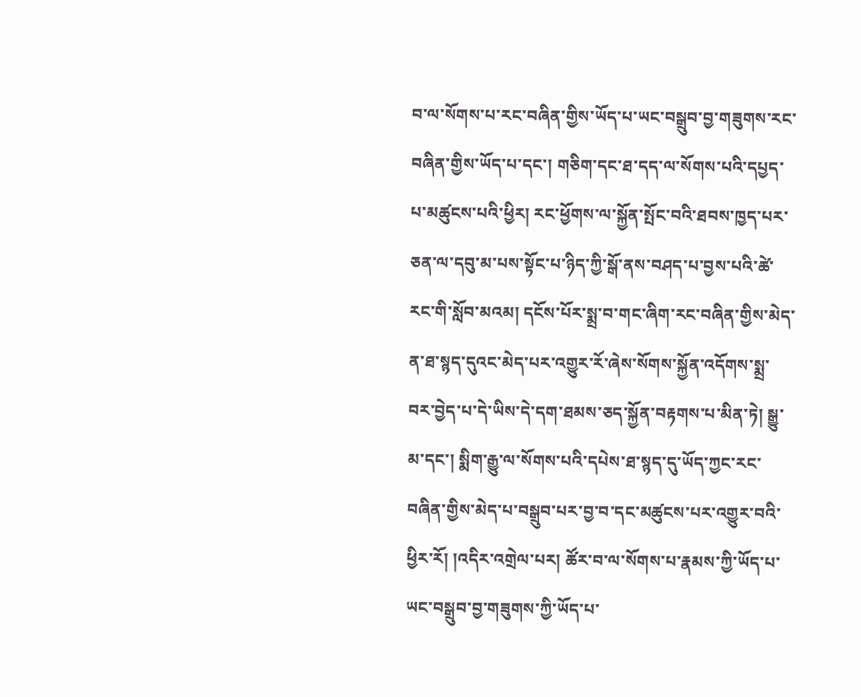བ་ལ་སོགས་པ་རང་བཞིན་གྱིས་ཡོད་པ་ཡང་བསྒྲུབ་བྱ་གཟུགས་རང་བཞིན་གྱིས་ཡོད་པ་དང་། གཅིག་དང་ཐ་དད་ལ་སོགས་པའི་དཔྱད་པ་མཚུངས་པའི་ཕྱིར། རང་ཕྱོགས་ལ་སྐྱོན་སྤོང་བའི་ཐབས་ཁྱད་པར་ཅན་ལ་དབུ་མ་པས་སྟོང་པ་ཉིད་ཀྱི་སྒོ་ནས་བཤད་པ་བྱས་པའི་ཚེ་རང་གི་སློབ་མའམ། དངོས་པོར་སྨྲ་བ་གང་ཞིག་རང་བཞིན་གྱིས་མེད་ན་ཐ་སྙད་དུའང་མེད་པར་འགྱུར་རོ་ཞེས་སོགས་སྐྱོན་འདོགས་སྨྲ་བར་བྱེད་པ་དེ་ཡིས་དེ་དག་ཐམས་ཅད་སྐྱོན་བརྟགས་པ་མིན་ཏེ། སྒྱུ་མ་དང་། སྨིག་རྒྱུ་ལ་སོགས་པའི་དཔེས་ཐ་སྙད་དུ་ཡོད་ཀྱང་རང་བཞིན་གྱིས་མེད་པ་བསྒྲུབ་པར་བྱ་བ་དང་མཚུངས་པར་འགྱུར་བའི་ཕྱིར་རོ། །འདིར་འགྲེལ་པར། ཚོར་བ་ལ་སོགས་པ་རྣམས་ཀྱི་ཡོད་པ་ཡང་བསྒྲུབ་བྱ་གཟུགས་ཀྱི་ཡོད་པ་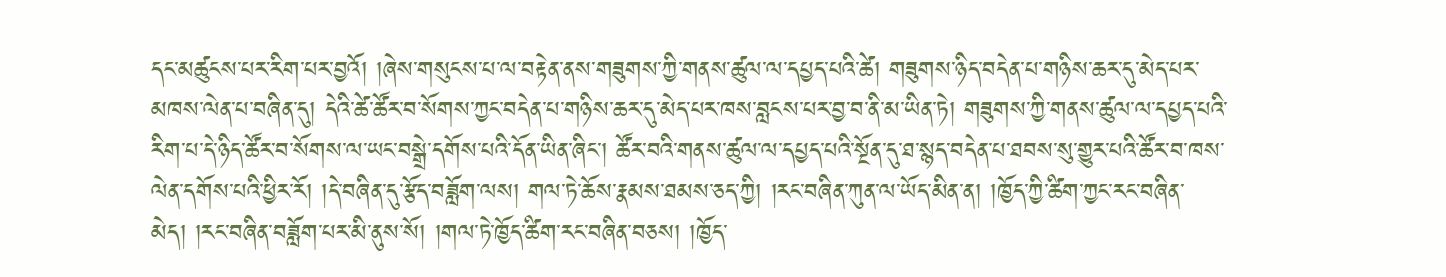དང་མཚུངས་པར་རིག་པར་བྱའོ། །ཞེས་གསུངས་པ་ལ་བརྟེན་ནས་གཟུགས་ཀྱི་གནས་ཚུལ་ལ་དཔྱད་པའི་ཚེ། གཟུགས་ཉིད་བདེན་པ་གཉིས་ཆར་དུ་མེད་པར་མཁས་ལེན་པ་བཞིན་དུ། དེའི་ཚེ་ཚོར་བ་སོགས་ཀྱང་བདེན་པ་གཉིས་ཆར་དུ་མེད་པར་ཁས་བླངས་པར་བྱ་བ་ནི་མ་ཡིན་ཏེ། གཟུགས་ཀྱི་གནས་ཚུལ་ལ་དཔྱད་པའི་རིག་པ་དེ་ཉིད་ཚོར་བ་སོགས་ལ་ཡང་བསྒྲེ་དགོས་པའི་དོན་ཡིན་ཞིང་། ཚོར་བའི་གནས་ཚུལ་ལ་དཔྱད་པའི་སྔོན་དུ་ཐ་སྙད་བདེན་པ་ཐབས་སུ་གྱུར་པའི་ཚོར་བ་ཁས་ལེན་དགོས་པའི་ཕྱིར་རོ། །དེ་བཞིན་དུ་རྩོད་བཟློག་ལས། གལ་ཏེ་ཆོས་རྣམས་ཐམས་ཅད་ཀྱི། །རང་བཞིན་ཀུན་ལ་ཡོད་མིན་ན། །ཁྱོད་ཀྱི་ཚིག་ཀྱང་རང་བཞིན་མེད། །རང་བཞིན་བཟློག་པར་མི་ནུས་སོ། །གལ་ཏེ་ཁྱོད་ཚིག་རང་བཞིན་བཅས། །ཁྱོད་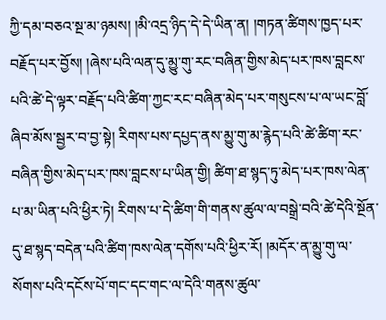ཀྱི་དམ་བཅའ་སྔ་མ་ཉམས། །མི་འདྲ་ཉིད་དེ་དེ་ཡིན་ན། །གཏན་ཚིགས་ཁྱད་པར་བརྗོད་པར་བྱོས། །ཞེས་པའི་ལན་དུ་མྱུ་གུ་རང་བཞིན་གྱིས་མེད་པར་ཁས་བླངས་པའི་ཚེ་དེ་ལྟར་བརྗོད་པའི་ཚིག་ཀྱང་རང་བཞིན་མེད་པར་གསུངས་པ་ལ་ཡང་བློ་ཞིབ་མོས་སྦྱར་བ་བྱ་སྟེ། རིགས་པས་དཔྱད་ནས་མྱུ་གུ་མ་རྙེད་པའི་ཚེ་ཚིག་རང་བཞིན་གྱིས་མེད་པར་ཁས་བླངས་པ་ཡིན་གྱི། ཚིག་ཐ་སྙད་ཏུ་མེད་པར་ཁས་ལེན་པ་མ་ཡིན་པའི་ཕྱིར་ཏེ། རིགས་པ་དེ་ཚིག་གི་གནས་ཚུལ་ལ་བསྒྲེ་བའི་ཚེ་དེའི་སྔོན་དུ་ཐ་སྙད་བདེན་པའི་ཚིག་ཁས་ལེན་དགོས་པའི་ཕྱིར་རོ། །མདོར་ན་མྱུ་གུ་ལ་སོགས་པའི་དངོས་པོ་གང་དང་གང་ལ་དེའི་གནས་ཚུལ་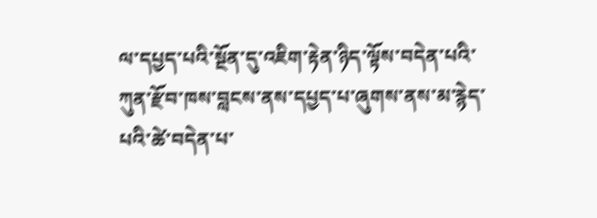ལ་དཔྱད་པའི་སྔོན་དུ་འཇིག་རྟེན་ཉིད་ལྟོས་བདེན་པའི་ཀུན་རྫོབ་ཁས་བླངས་ནས་དཔྱད་པ་ཞུགས་ནས་མ་རྙེད་པའི་ཚེ་བདེན་པ་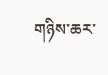གཉིས་ཆར་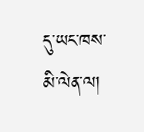དུ་ཡང་ཁས་མི་ལེན་ལ།